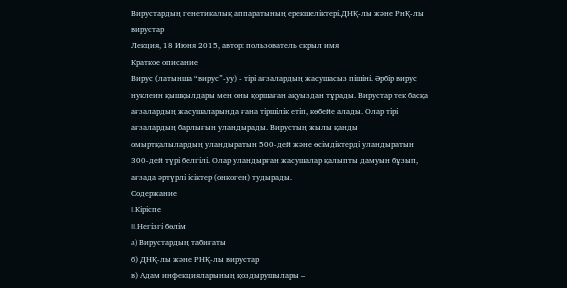Вирустардың генетикалық аппаратының ерекшеліктері.ДНҚ-лы және РнҚ-лы вирустар
Лекция, 18 Июня 2015, автор: пользователь скрыл имя
Краткое описание
Вирус (латынша “вирус”-уу) - тірі ағзалардың жасушасыз пішіні. Әрбір вирус нуклеин қышқылдары мен оны қоршаған ақуыздан тұрады. Вирустар тек басқа ағзалардың жасушаларында ғана тіршілік етіп, көбейе алады. Олар тірі ағзалардың барлығын уландырады. Вирустың жылы қанды омыртқалылардың уландыратын 500-дей және өсімдіктерді уландыратын 300-дей түрі белгілі. Олар уландырған жасушалар қалыпты дамуын бұзып, ағзада әртүрлі ісіктер (онкоген) тудырады.
Содержание
I.Кіріспе
II.Негізгі бөлім
a) Вирустардың табиғаты
б) ДНҚ-лы және РНҚ-лы вирустар
в) Адам инфекцияларының қоздырушылары –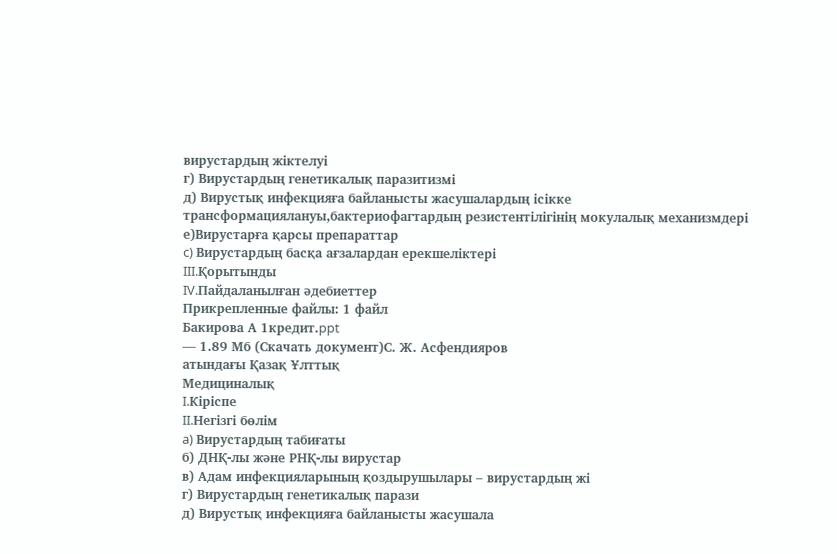вирустардың жіктелуі
г) Вирустардың генетикалық паразитизмі
д) Вирустық инфекцияға байланысты жасушалардың ісікке трансформациялануы,бактериофагтардың резистентілігінің мокулалық механизмдері
е)Вирустарға қарсы препараттар
c) Вирустардың басқа ағзалардан ерекшеліктері
III.Қорытынды
IV.Пайдаланылған әдебиеттер
Прикрепленные файлы: 1 файл
Бакирова А 1кредит.ppt
— 1.89 Мб (Скачать документ)С. Ж. Асфендияров
атындағы Қазақ Ұлттық
Медициналық
I.Кіріспе
II.Негізгі бөлім
a) Вирустардың табиғаты
б) ДНҚ-лы және РНҚ-лы вирустар
в) Адам инфекцияларының қоздырушылары – вирустардың жі
г) Вирустардың генетикалық парази
д) Вирустық инфекцияға байланысты жасушала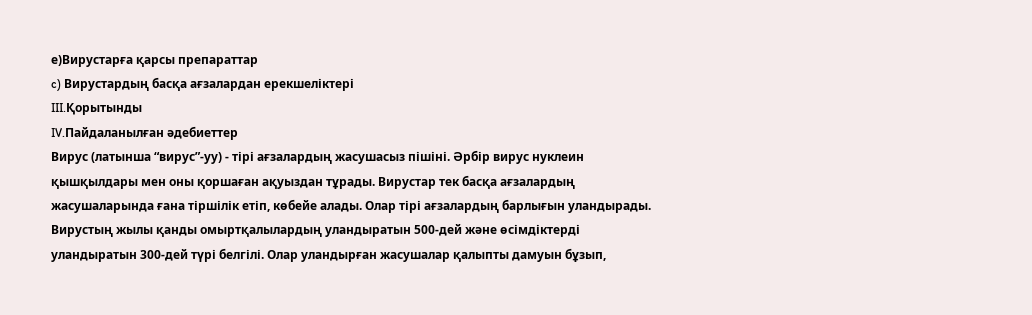е)Вирустарға қарсы препараттар
c) Вирустардың басқа ағзалардан ерекшеліктері
III.Қорытынды
IV.Пайдаланылған әдебиеттер
Вирус (латынша “вирус”-уу) - тірі ағзалардың жасушасыз пішіні. Әрбір вирус нуклеин қышқылдары мен оны қоршаған ақуыздан тұрады. Вирустар тек басқа ағзалардың жасушаларында ғана тіршілік етіп, көбейе алады. Олар тірі ағзалардың барлығын уландырады. Вирустың жылы қанды омыртқалылардың уландыратын 500-дей және өсімдіктерді уландыратын 300-дей түрі белгілі. Олар уландырған жасушалар қалыпты дамуын бұзып,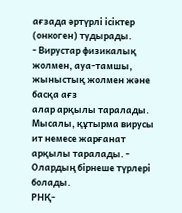ағзада әртүрлі ісіктер (онкоген) тудырады.
- Вирустар физикалық жолмен, ауа-тамшы, жыныстық жолмен және басқа ағз
алар арқылы таралады. Мысалы, құтырма вирусы ит немесе жарғанат арқылы таралады. - Олардың бірнеше түрлері болады.
РНҚ-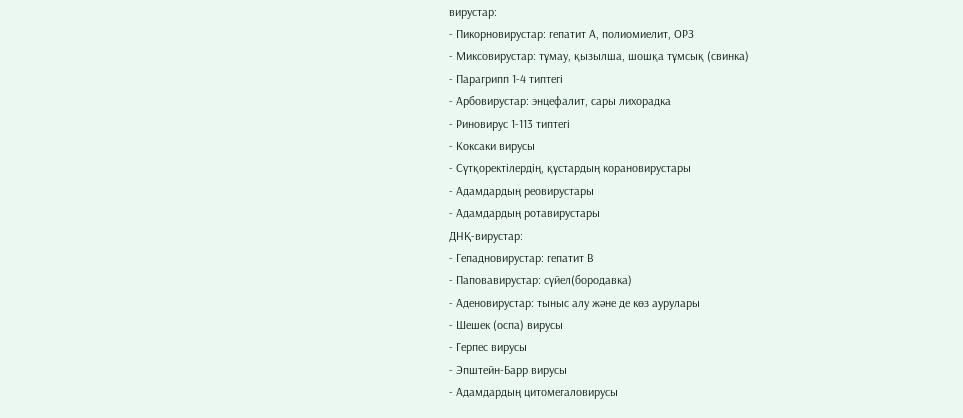вирустар:
- Пикорновирустар: гепатит А, полиомиелит, ОРЗ
- Миксовирустар: тұмау, қызылша, шошқа тұмсық (свинка)
- Парагрипп 1-4 типтегі
- Арбовирустар: энцефалит, сары лихорадка
- Риновирус 1-113 типтегі
- Коксаки вирусы
- Сүтқоректілердің, құстардың корановирустары
- Адамдардың реовирустары
- Адамдардың ротавирустары
ДНҚ-вирустар:
- Гепадновирустар: гепатит В
- Паповавирустар: сүйел(бородавка)
- Аденовирустар: тыныс алу және де көз аурулары
- Шешек (оспа) вирусы
- Герпес вирусы
- Эпштейн-Барр вирусы
- Адамдардың цитомегаловирусы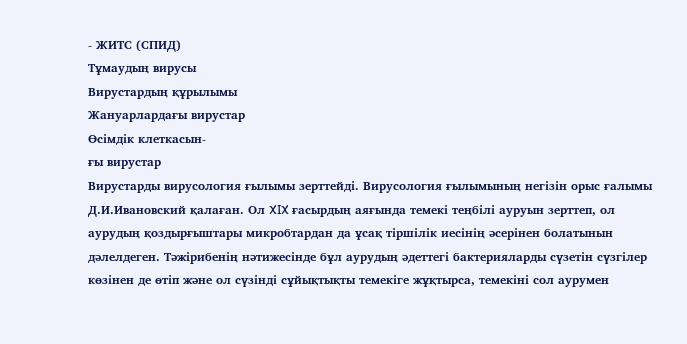- ЖИТС (СПИД)
Тұмаудың вирусы
Вирустардың құрылымы
Жануарлардағы вирустар
Өсімдік клеткасын-
ғы вирустар
Вирустарды вирусология ғылымы зерттейді. Вирусология ғылымының негізін орыс ғалымы Д.И.Ивановский қалаған. Ол XIX ғасырдың аяғында темекі теңбілі ауруын зерттеп, ол аурудың қоздырғыштары микробтардан да ұсақ тіршілік иесінің әсерінен болатынын дәлелдеген. Тәжірибенің нәтижесінде бұл аурудың әдеттегі бактерияларды сүзетін сүзгілер көзінен де өтіп және ол сүзінді сұйықтықты темекіге жұқтырса, темекіні сол аурумен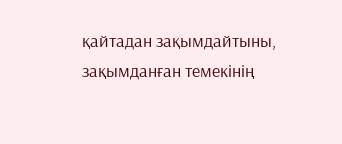қайтадан зақымдайтыны, зақымданған темекінің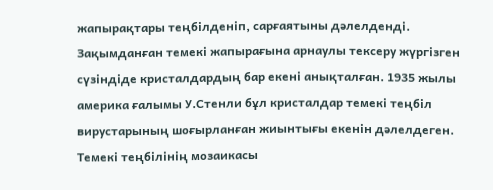жапырақтары теңбілденіп, сарғаятыны дәлелденді. Зақымданған темекі жапырағына арнаулы тексеру жүргізген сүзіндіде кристалдардың бар екені анықталған. 1935 жылы америка ғалымы У.Стенли бұл кристалдар темекі теңбіл вирустарының шоғырланған жиынтығы екенін дәлелдеген.
Темекі теңбілінің мозаикасы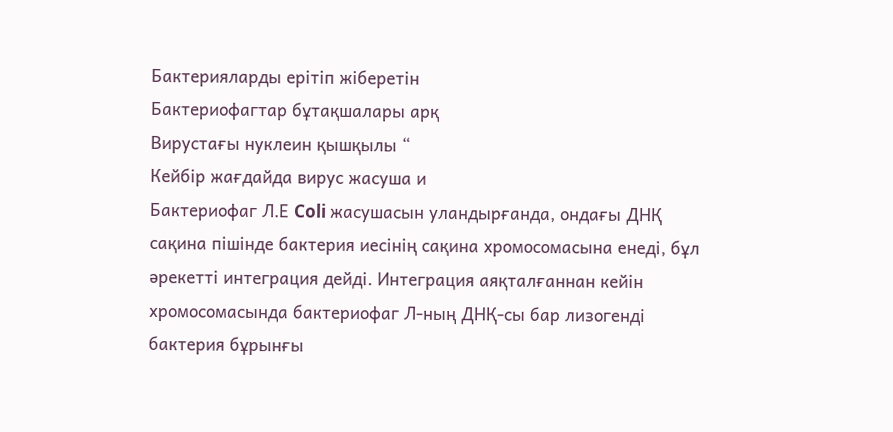Бактерияларды ерітіп жіберетін
Бактериофагтар бұтақшалары арқ
Вирустағы нуклеин қышқылы “
Кейбір жағдайда вирус жасуша и
Бактериофаг Л.Е Coli жасушасын уландырғанда, ондағы ДНҚ сақина пішінде бактерия иесінің сақина хромосомасына енеді, бұл әрекетті интеграция дейді. Интеграция аяқталғаннан кейін хромосомасында бактериофаг Л-ның ДНҚ-сы бар лизогенді бактерия бұрынғы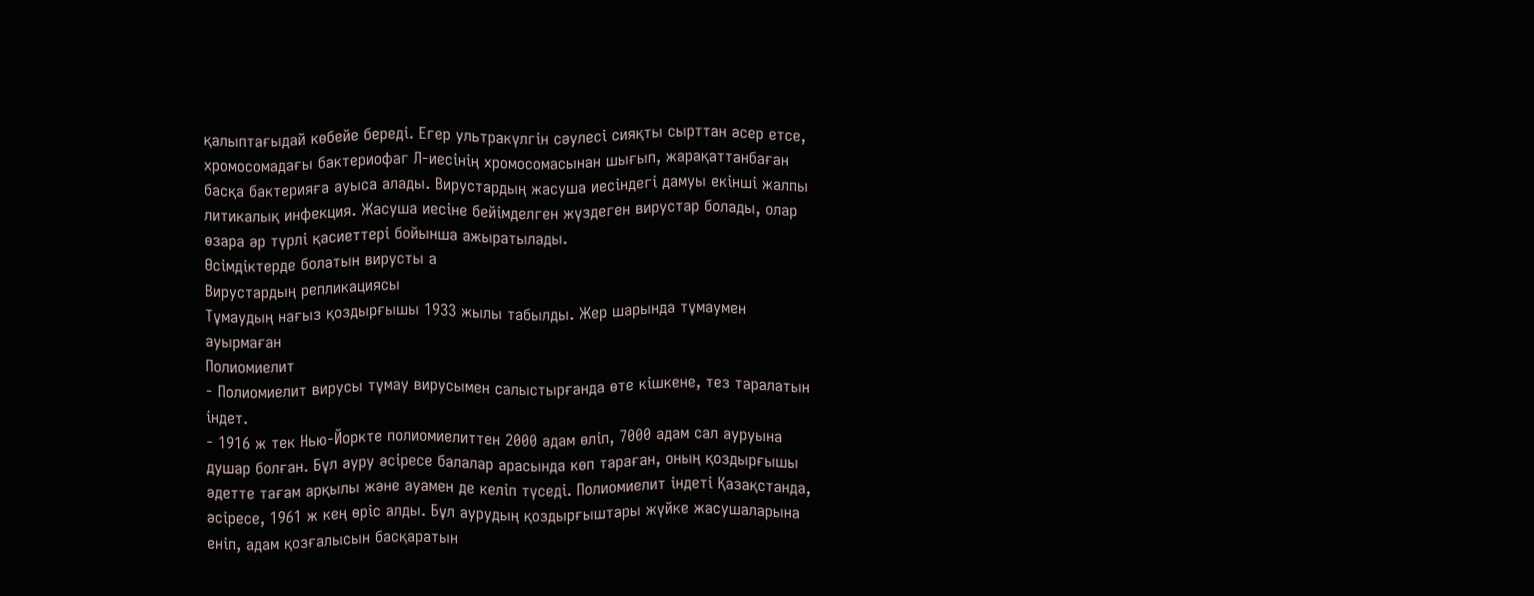қалыптағыдай көбейе береді. Егер ультракүлгін сәулесі сияқты сырттан әсер етсе, хромосомадағы бактериофаг Л-иесінің хромосомасынан шығып, жарақаттанбаған басқа бактерияға ауыса алады. Вирустардың жасуша иесіндегі дамуы екінші жалпы литикалық инфекция. Жасуша иесіне бейімделген жүздеген вирустар болады, олар өзара әр түрлі қасиеттері бойынша ажыратылады.
Өсімдіктерде болатын вирусты а
Вирустардың репликациясы
Тұмаудың нағыз қоздырғышы 1933 жылы табылды. Жер шарында тұмаумен ауырмаған
Полиомиелит
- Полиомиелит вирусы тұмау вирусымен салыстырғанда өте кішкене, тез таралатын індет.
- 1916 ж тек Нью-Йоркте полиомиелиттен 2000 адам өліп, 7000 адам сал ауруына душар болған. Бұл ауру әсіресе балалар арасында көп тараған, оның қоздырғышы әдетте тағам арқылы және ауамен де келіп түседі. Полиомиелит індеті Қазақстанда, әсіресе, 1961 ж кең өріс алды. Бұл аурудың қоздырғыштары жүйке жасушаларына еніп, адам қозғалысын басқаратын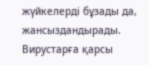жүйкелерді бұзады да, жансыздандырады.
Вирустарға қарсы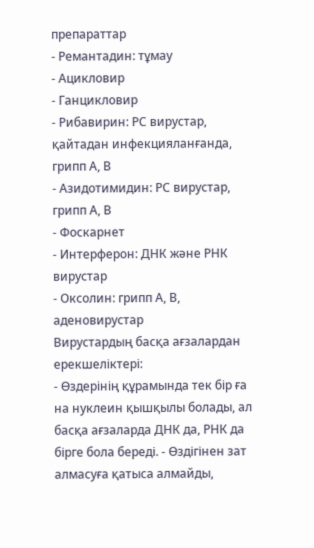препараттар
- Ремантадин: тұмау
- Ацикловир
- Ганцикловир
- Рибавирин: РС вирустар, қайтадан инфекцияланғанда, грипп А, В
- Азидотимидин: РС вирустар, грипп А, В
- Фоскарнет
- Интерферон: ДНК және РНК вирустар
- Оксолин: грипп А, В, аденовирустар
Вирустардың басқа ағзалардан ерекшеліктері:
- Өздерінің құрамында тек бір ға
на нуклеин қышқылы болады, ал басқа ағзаларда ДНК да, РНК да бірге бола береді. - Өздігінен зат алмасуға қатыса алмайды,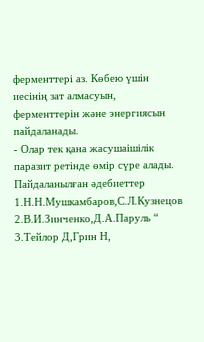ферменттері аз. Көбею үшін иесінің зат алмасуын, ферменттерін және энергиясын пайдаланады.
- Олар тек қана жасушаішілік паразит ретінде өмір сүре алады.
Пайдаланылған әдебиеттер
1.Н.Н.Мушкамбаров,С.Л.Кузнецов
2.В.И.Зинченко,Д.А.Паруль “
3.Тейлор Д,Грин Н,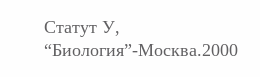Статут У, “Биология”-Москва.2000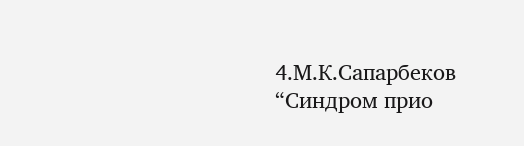4.М.К.Сапарбеков “Синдром прио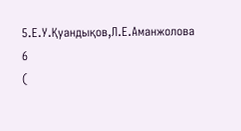5.Е.У.Қуандықов,Л.Е.Аманжолова
6
(